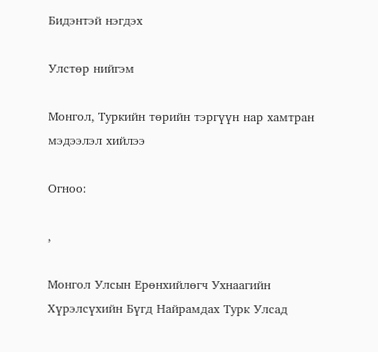Бидэнтэй нэгдэх

Улстөр нийгэм

Монгол, Туркийн төрийн тэргүүн нар хамтран мэдээлэл хийлээ

Огноо:

,

Монгол Улсын Ерөнхийлөгч Ухнаагийн Хүрэлсүхийн Бүгд Найрамдах Турк Улсад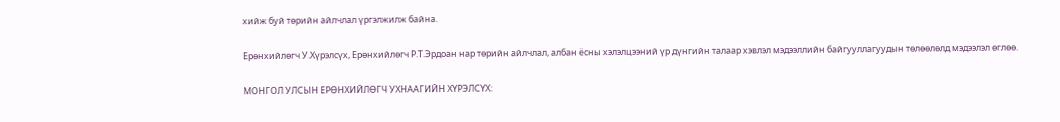хийж буй төрийн айлчлал үргэлжилж байна.

Ерөнхийлөгч У.Хүрэлсүх, Ерөнхийлөгч Р.Т.Эрдоан нар төрийн айлчлал, албан ёсны хэлэлцээний үр дүнгийн талаар хэвлэл мэдээллийн байгууллагуудын төлөөлөлд мэдээлэл өглөө.

МОНГОЛ УЛСЫН ЕРӨНХИЙЛӨГЧ УХНААГИЙН ХҮРЭЛСҮХ: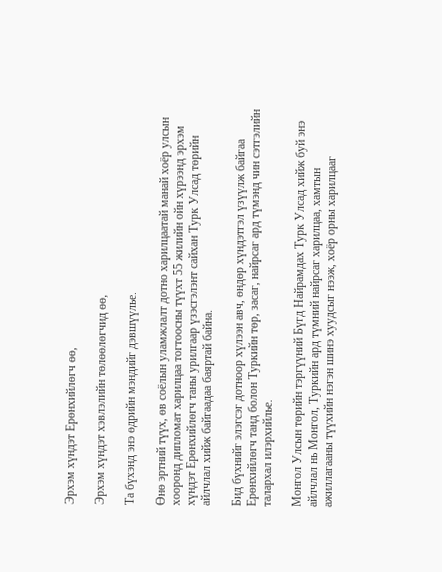Эрхэм хүндэт Ерөнхийлөгч өө,

Эрхэм хүндэт хэвлэлийн төлөөлөгчид өө,

Та бүхэнд энэ өдрийн мэндийг дэвшүүлье.

Өнө эртний түүх, өв соёлын уламжлалт дотно харилцаатай манай хоёр улсын хооронд дипломат харилцаа тогтоосны түүхт 55 жилийн ойн хүрээнд эрхэм хүндэт Ерөнхийлөгч таны урилгаар үзэсгэлэнт сайхан Турк Улсад төрийн айлчлал хийж байгаадаа баяртай байна.

Бид бүхнийг элэгсэг дотноор хүлээн авч, өндөр хүндэтгэл үзүүлж байгаа Ерөнхийлөгч танд болон Туркийн төр, засаг, найрсаг ард түмэнд чин сэтгэлийн талархал илэрхийлье.

Монгол Улсын төрийн тэргүүний Бүгд Найрамдах Турк Улсад хийж буй энэ айлчлал нь Монгол, Туркийн ард түмний найрсаг харилцаа, хамтын ажиллагааны түүхийн нэгэн шинэ хуудсыг нээж, хоёр орны харилцааг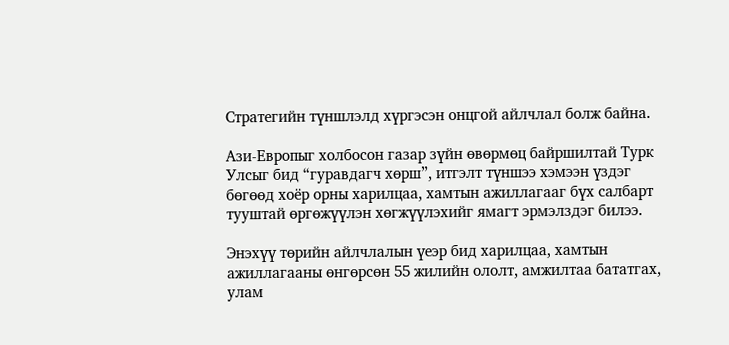Стратегийн түншлэлд хүргэсэн онцгой айлчлал болж байна.

Ази-Европыг холбосон газар зүйн өвөрмөц байршилтай Турк Улсыг бид “гуравдагч хөрш”, итгэлт түншээ хэмээн үздэг бөгөөд хоёр орны харилцаа, хамтын ажиллагааг бүх салбарт тууштай өргөжүүлэн хөгжүүлэхийг ямагт эрмэлздэг билээ.

Энэхүү төрийн айлчлалын үеэр бид харилцаа, хамтын ажиллагааны өнгөрсөн 55 жилийн ололт, амжилтаа бататгах, улам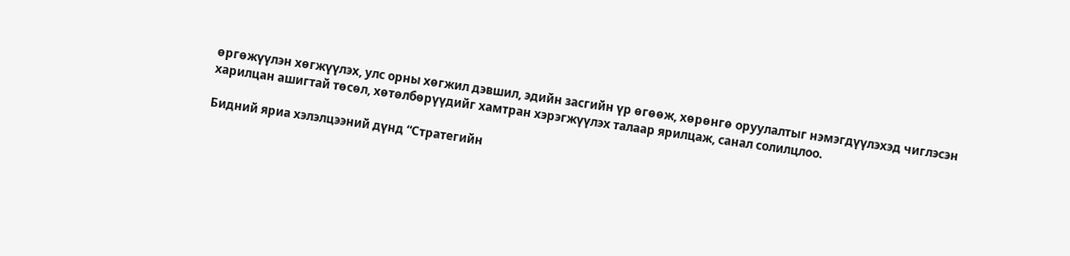өргөжүүлэн хөгжүүлэх, улс орны хөгжил дэвшил, эдийн засгийн үр өгөөж, хөрөнгө оруулалтыг нэмэгдүүлэхэд чиглэсэн харилцан ашигтай төсөл, хөтөлбөрүүдийг хамтран хэрэгжүүлэх талаар ярилцаж, санал солилцлоо.

Бидний яриа хэлэлцээний дүнд “Стратегийн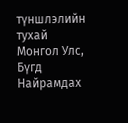түншлэлийн тухай Монгол Улс, Бүгд Найрамдах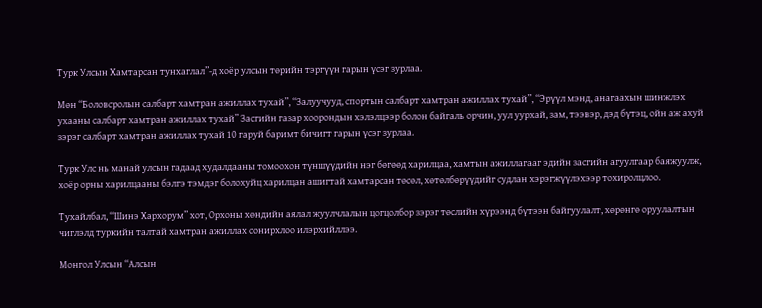Турк Улсын Хамтарсан тунхаглал”-д хоёр улсын төрийн тэргүүн гарын үсэг зурлаа.

Мөн “Боловсролын салбарт хамтран ажиллах тухай”, “Залуучууд, спортын салбарт хамтран ажиллах тухай”, “Эрүүл мэнд, анагаахын шинжлэх ухааны салбарт хамтран ажиллах тухай” Засгийн газар хоорондын хэлэлцээр болон байгаль орчин, уул уурхай, зам, тээвэр, дэд бүтэц, ойн аж ахуй зэрэг салбарт хамтран ажиллах тухай 10 гаруй баримт бичигт гарын үсэг зурлаа.

Турк Улс нь манай улсын гадаад худалдааны томоохон түншүүдийн нэг бөгөөд харилцаа, хамтын ажиллагааг эдийн засгийн агуулгаар баяжуулж, хоёр орны харилцааны бэлгэ тэмдэг болохуйц харилцан ашигтай хамтарсан төсөл, хөтөлбөрүүдийг судлан хэрэгжүүлэхээр тохиролцлоо.

Тухайлбал, “Шинэ Хархорум” хот, Орхоны хөндийн аялал жуулчлалын цогцолбор зэрэг төслийн хүрээнд бүтээн байгуулалт, хөрөнгө оруулалтын чиглэлд туркийн талтай хамтран ажиллах сонирхлоо илэрхийллээ.

Монгол Улсын “Алсын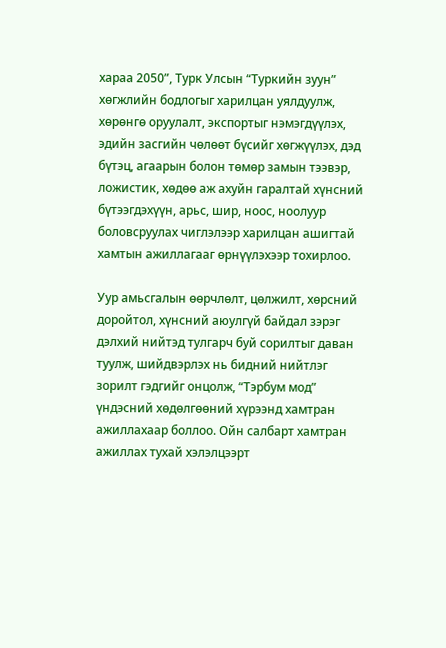хараа 2050”, Турк Улсын “Туркийн зуун” хөгжлийн бодлогыг харилцан уялдуулж, хөрөнгө оруулалт, экспортыг нэмэгдүүлэх, эдийн засгийн чөлөөт бүсийг хөгжүүлэх, дэд бүтэц, агаарын болон төмөр замын тээвэр, ложистик, хөдөө аж ахуйн гаралтай хүнсний бүтээгдэхүүн, арьс, шир, ноос, ноолуур боловсруулах чиглэлээр харилцан ашигтай хамтын ажиллагааг өрнүүлэхээр тохирлоо.

Уур амьсгалын өөрчлөлт, цөлжилт, хөрсний доройтол, хүнсний аюулгүй байдал зэрэг дэлхий нийтэд тулгарч буй сорилтыг даван туулж, шийдвэрлэх нь бидний нийтлэг зорилт гэдгийг онцолж, “Тэрбум мод” үндэсний хөдөлгөөний хүрээнд хамтран ажиллахаар боллоо. Ойн салбарт хамтран ажиллах тухай хэлэлцээрт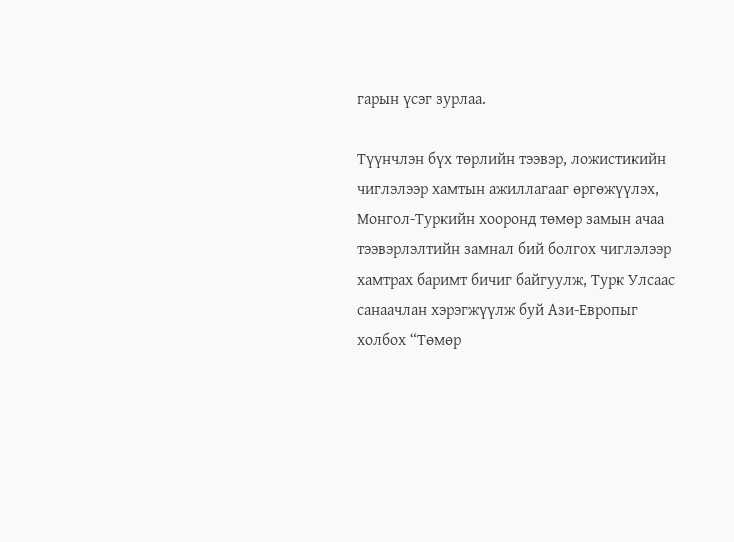гарын үсэг зурлаа.

Түүнчлэн бүх төрлийн тээвэр, ложистикийн чиглэлээр хамтын ажиллагааг өргөжүүлэх, Монгол-Туркийн хооронд төмөр замын ачаа тээвэрлэлтийн замнал бий болгох чиглэлээр хамтрах баримт бичиг байгуулж, Турк Улсаас санаачлан хэрэгжүүлж буй Ази-Европыг холбох “Төмөр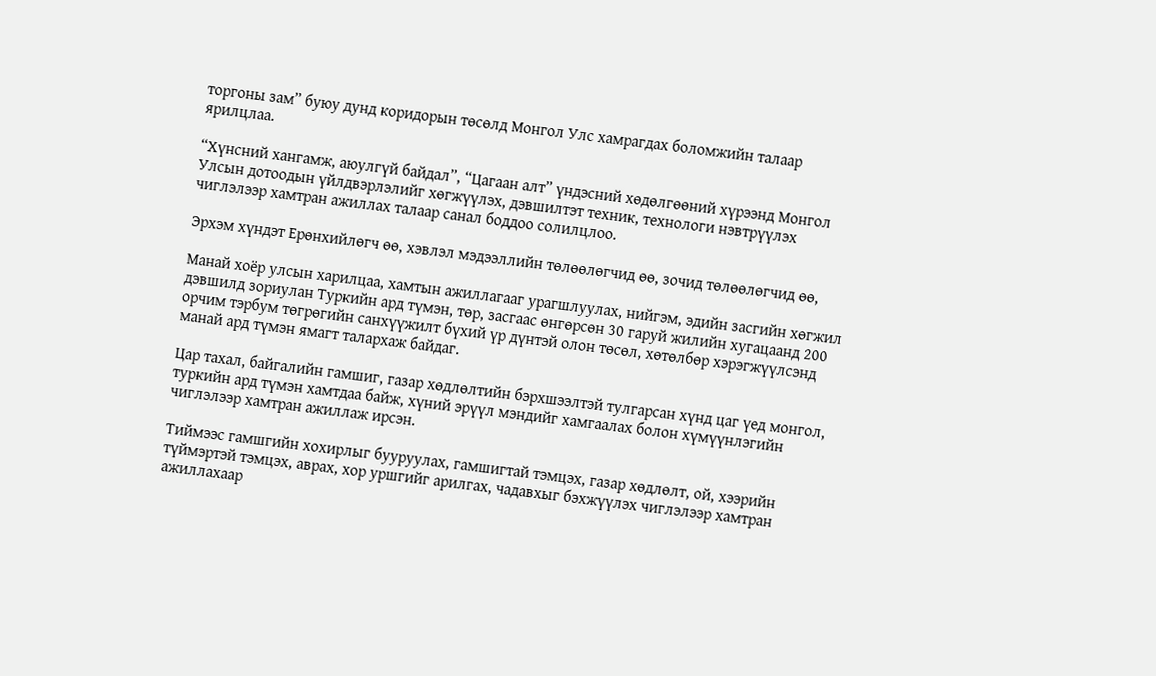торгоны зам” буюу дунд коридорын төсөлд Монгол Улс хамрагдах боломжийн талаар ярилцлаа.

“Хүнсний хангамж, аюулгүй байдал”, “Цагаан алт” үндэсний хөдөлгөөний хүрээнд Монгол Улсын дотоодын үйлдвэрлэлийг хөгжүүлэх, дэвшилтэт техник, технологи нэвтрүүлэх чиглэлээр хамтран ажиллах талаар санал боддоо солилцлоо.

Эрхэм хүндэт Ерөнхийлөгч өө, хэвлэл мэдээллийн төлөөлөгчид өө, зочид төлөөлөгчид өө,

Манай хоёр улсын харилцаа, хамтын ажиллагааг урагшлуулах, нийгэм, эдийн засгийн хөгжил дэвшилд зориулан Туркийн ард түмэн, төр, засгаас өнгөрсөн 30 гаруй жилийн хугацаанд 200 орчим тэрбум төгрөгийн санхүүжилт бүхий үр дүнтэй олон төсөл, хөтөлбөр хэрэгжүүлсэнд манай ард түмэн ямагт талархаж байдаг.

Цар тахал, байгалийн гамшиг, газар хөдлөлтийн бэрхшээлтэй тулгарсан хүнд цаг үед монгол, туркийн ард түмэн хамтдаа байж, хүний эрүүл мэндийг хамгаалах болон хүмүүнлэгийн чиглэлээр хамтран ажиллаж ирсэн.

Тиймээс гамшгийн хохирлыг бууруулах, гамшигтай тэмцэх, газар хөдлөлт, ой, хээрийн түймэртэй тэмцэх, аврах, хор уршгийг арилгах, чадавхыг бэхжүүлэх чиглэлээр хамтран ажиллахаар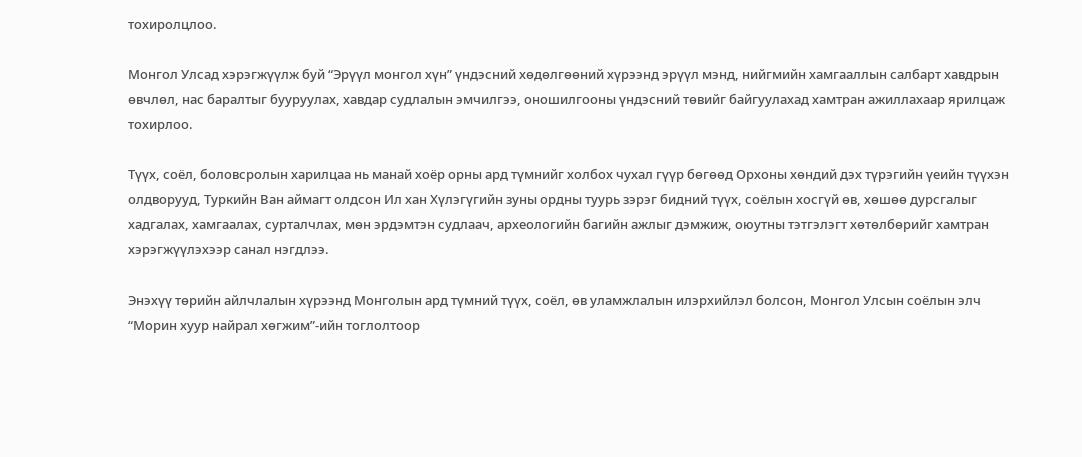тохиролцлоо.

Монгол Улсад хэрэгжүүлж буй “Эрүүл монгол хүн” үндэсний хөдөлгөөний хүрээнд эрүүл мэнд, нийгмийн хамгааллын салбарт хавдрын өвчлөл, нас баралтыг бууруулах, хавдар судлалын эмчилгээ, оношилгооны үндэсний төвийг байгуулахад хамтран ажиллахаар ярилцаж тохирлоо.

Түүх, соёл, боловсролын харилцаа нь манай хоёр орны ард түмнийг холбох чухал гүүр бөгөөд Орхоны хөндий дэх түрэгийн үеийн түүхэн олдворууд, Туркийн Ван аймагт олдсон Ил хан Хүлэгүгийн зуны ордны туурь зэрэг бидний түүх, соёлын хосгүй өв, хөшөө дурсгалыг хадгалах, хамгаалах, сурталчлах, мөн эрдэмтэн судлаач, археологийн багийн ажлыг дэмжиж, оюутны тэтгэлэгт хөтөлбөрийг хамтран хэрэгжүүлэхээр санал нэгдлээ.

Энэхүү төрийн айлчлалын хүрээнд Монголын ард түмний түүх, соёл, өв уламжлалын илэрхийлэл болсон, Монгол Улсын соёлын элч “Морин хуур найрал хөгжим”-ийн тоглолтоор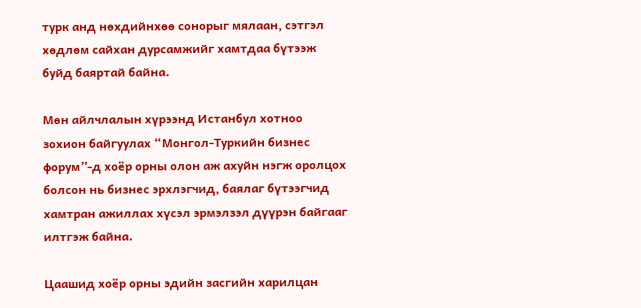турк анд нөхдийнхөө сонорыг мялаан, сэтгэл хөдлөм сайхан дурсамжийг хамтдаа бүтээж буйд баяртай байна.

Мөн айлчлалын хүрээнд Истанбул хотноо зохион байгуулах “Монгол-Туркийн бизнес форум”-д хоёр орны олон аж ахуйн нэгж оролцох болсон нь бизнес эрхлэгчид, баялаг бүтээгчид хамтран ажиллах хүсэл эрмэлзэл дүүрэн байгааг илтгэж байна.

Цаашид хоёр орны эдийн засгийн харилцан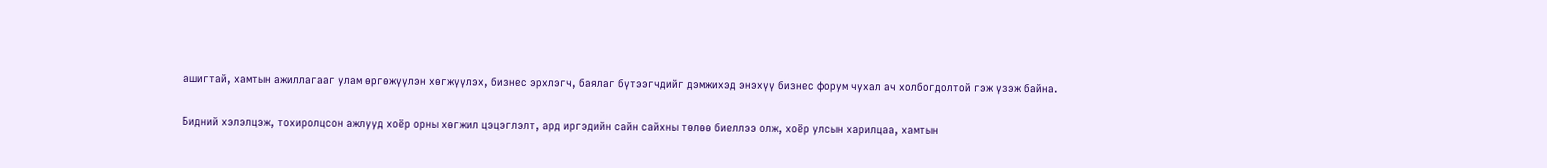ашигтай, хамтын ажиллагааг улам өргөжүүлэн хөгжүүлэх, бизнес эрхлэгч, баялаг бүтээгчдийг дэмжихэд энэхүү бизнес форум чухал ач холбогдолтой гэж үзэж байна.

Бидний хэлэлцэж, тохиролцсон ажлууд хоёр орны хөгжил цэцэглэлт, ард иргэдийн сайн сайхны төлөө биеллээ олж, хоёр улсын харилцаа, хамтын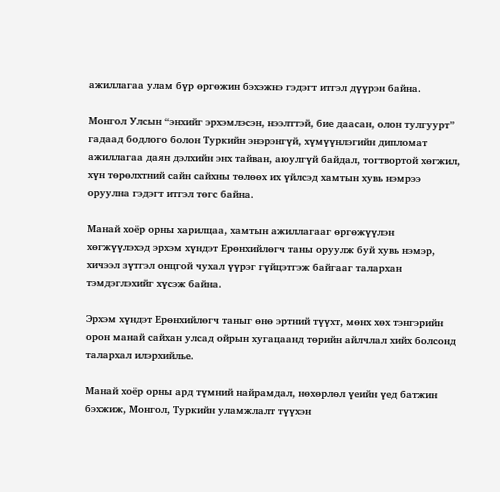ажиллагаа улам бүр өргөжин бэхэжнэ гэдэгт итгэл дүүрэн байна.

Монгол Улсын “энхийг эрхэмлэсэн, нээлттэй, бие даасан, олон тулгуурт” гадаад бодлого болон Туркийн энэрэнгүй, хүмүүнлэгийн дипломат ажиллагаа даян дэлхийн энх тайван, аюулгүй байдал, тогтвортой хөгжил, хүн төрөлхтний сайн сайхны төлөөх их үйлсэд хамтын хувь нэмрээ оруулна гэдэгт итгэл төгс байна.

Манай хоёр орны харилцаа, хамтын ажиллагааг өргөжүүлэн хөгжүүлэхэд эрхэм хүндэт Ерөнхийлөгч таны оруулж буй хувь нэмэр, хичээл зүтгэл онцгой чухал үүрэг гүйцэтгэж байгааг талархан тэмдэглэхийг хүсэж байна.

Эрхэм хүндэт Ерөнхийлөгч таныг өнө эртний түүхт, мөнх хөх тэнгэрийн орон манай сайхан улсад ойрын хугацаанд төрийн айлчлал хийх болсонд талархал илэрхийлье.

Манай хоёр орны ард түмний найрамдал, нөхөрлөл үеийн үед батжин бэхжиж, Монгол, Туркийн уламжлалт түүхэн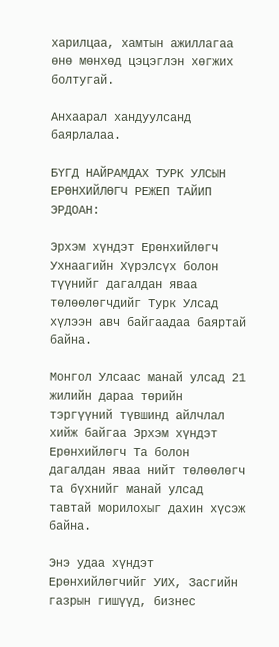харилцаа, хамтын ажиллагаа өнө мөнхөд цэцэглэн хөгжих болтугай.

Анхаарал хандуулсанд баярлалаа.

БҮГД НАЙРАМДАХ ТУРК УЛСЫН ЕРӨНХИЙЛӨГЧ РЕЖЕП ТАЙИП ЭРДОАН:

Эрхэм хүндэт Ерөнхийлөгч Ухнаагийн Хүрэлсүх болон түүнийг дагалдан яваа төлөөлөгчдийг Турк Улсад хүлээн авч байгаадаа баяртай байна.

Монгол Улсаас манай улсад 21 жилийн дараа төрийн тэргүүний түвшинд айлчлал хийж байгаа Эрхэм хүндэт Ерөнхийлөгч Та болон дагалдан яваа нийт төлөөлөгч та бүхнийг манай улсад тавтай морилохыг дахин хүсэж байна.

Энэ удаа хүндэт Ерөнхийлөгчийг УИХ, Засгийн газрын гишүүд, бизнес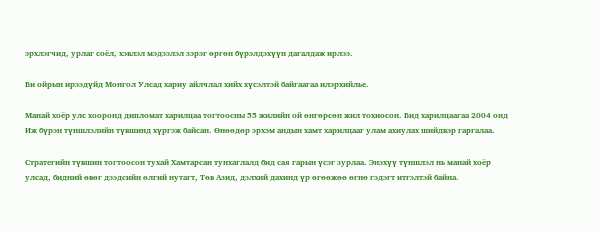эрхлэгчид, урлаг соёл, хэвлэл мэдээлэл зэрэг өргөн бүрэлдэхүүн дагалдаж ирлээ.

Би ойрын ирээдүйд Монгол Улсад хариу айлчлал хийх хүсэлтэй байгаагаа илэрхийлье.

Манай хоёр улс хооронд дипломат харилцаа тогтоосны 55 жилийн ой өнгөрсөн жил тохиосон. Бид харилцаагаа 2004 онд Иж бүрэн түншлэлийн түвшинд хүргэж байсан. Өнөөдөр эрхэм андын хамт харилцааг улам ахиулах шийдвэр гаргалаа.

Стратегийн түвшин тогтоосон тухай Хамтарсан тунхаглалд бид сая гарын үсэг зурлаа. Энэхүү түншлэл нь манай хоёр улсад, бидний өвөг дээдсийн өлгий нутагт, Төв Азид, дэлхий дахинд үр өгөөжөө өгнө гэдэгт итгэлтэй байна.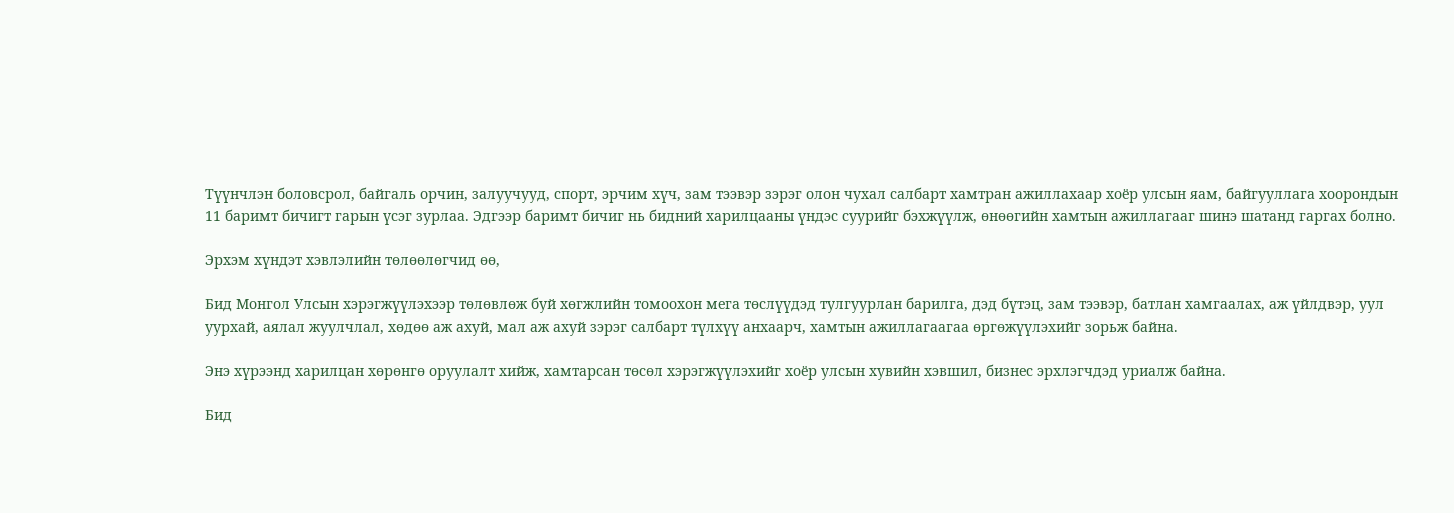Түүнчлэн боловсрол, байгаль орчин, залуучууд, спорт, эрчим хүч, зам тээвэр зэрэг олон чухал салбарт хамтран ажиллахаар хоёр улсын яам, байгууллага хоорондын 11 баримт бичигт гарын үсэг зурлаа. Эдгээр баримт бичиг нь бидний харилцааны үндэс суурийг бэхжүүлж, өнөөгийн хамтын ажиллагааг шинэ шатанд гаргах болно.

Эрхэм хүндэт хэвлэлийн төлөөлөгчид өө,

Бид Монгол Улсын хэрэгжүүлэхээр төлөвлөж буй хөгжлийн томоохон мега төслүүдэд тулгуурлан барилга, дэд бүтэц, зам тээвэр, батлан хамгаалах, аж үйлдвэр, уул уурхай, аялал жуулчлал, хөдөө аж ахуй, мал аж ахуй зэрэг салбарт түлхүү анхаарч, хамтын ажиллагаагаа өргөжүүлэхийг зорьж байна.

Энэ хүрээнд харилцан хөрөнгө оруулалт хийж, хамтарсан төсөл хэрэгжүүлэхийг хоёр улсын хувийн хэвшил, бизнес эрхлэгчдэд уриалж байна.

Бид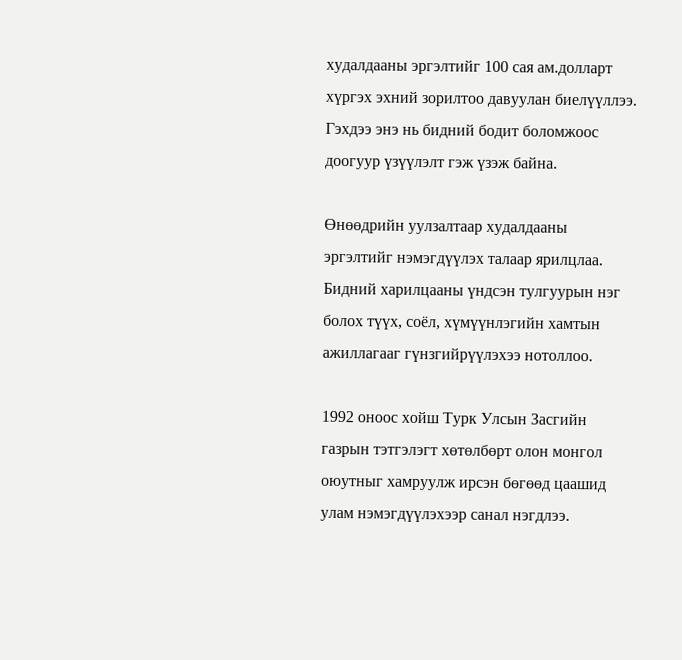худалдааны эргэлтийг 100 сая ам.долларт хүргэх эхний зорилтоо давуулан биелүүллээ. Гэхдээ энэ нь бидний бодит боломжоос доогуур үзүүлэлт гэж үзэж байна.

Өнөөдрийн уулзалтаар худалдааны эргэлтийг нэмэгдүүлэх талаар ярилцлаа. Бидний харилцааны үндсэн тулгуурын нэг болох түүх, соёл, хүмүүнлэгийн хамтын ажиллагааг гүнзгийрүүлэхээ нотоллоо.

1992 оноос хойш Турк Улсын Засгийн газрын тэтгэлэгт хөтөлбөрт олон монгол оюутныг хамруулж ирсэн бөгөөд цаашид улам нэмэгдүүлэхээр санал нэгдлээ.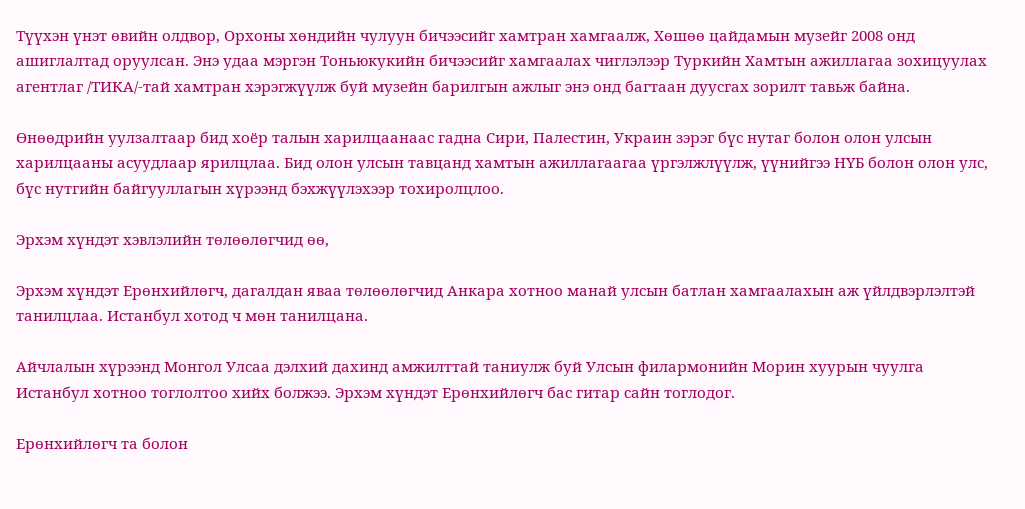Түүхэн үнэт өвийн олдвор, Орхоны хөндийн чулуун бичээсийг хамтран хамгаалж, Хөшөө цайдамын музейг 2008 онд ашиглалтад оруулсан. Энэ удаа мэргэн Тоньюкукийн бичээсийг хамгаалах чиглэлээр Туркийн Хамтын ажиллагаа зохицуулах агентлаг /ТИКА/-тай хамтран хэрэгжүүлж буй музейн барилгын ажлыг энэ онд багтаан дуусгах зорилт тавьж байна.

Өнөөдрийн уулзалтаар бид хоёр талын харилцаанаас гадна Сири, Палестин, Украин зэрэг бүс нутаг болон олон улсын харилцааны асуудлаар ярилцлаа. Бид олон улсын тавцанд хамтын ажиллагаагаа үргэлжлүүлж, үүнийгээ НҮБ болон олон улс, бүс нутгийн байгууллагын хүрээнд бэхжүүлэхээр тохиролцлоо.

Эрхэм хүндэт хэвлэлийн төлөөлөгчид өө,

Эрхэм хүндэт Ерөнхийлөгч, дагалдан яваа төлөөлөгчид Анкара хотноо манай улсын батлан хамгаалахын аж үйлдвэрлэлтэй танилцлаа. Истанбул хотод ч мөн танилцана.

Айчлалын хүрээнд Монгол Улсаа дэлхий дахинд амжилттай таниулж буй Улсын филармонийн Морин хуурын чуулга Истанбул хотноо тоглолтоо хийх болжээ. Эрхэм хүндэт Ерөнхийлөгч бас гитар сайн тоглодог.

Ерөнхийлөгч та болон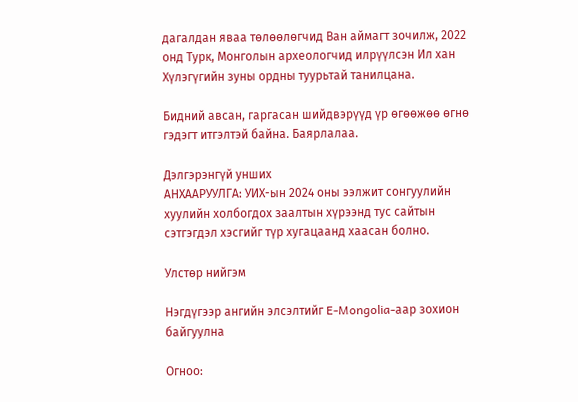дагалдан яваа төлөөлөгчид Ван аймагт зочилж, 2022 онд Турк, Монголын археологчид илрүүлсэн Ил хан Хүлэгүгийн зуны ордны туурьтай танилцана.

Бидний авсан, гаргасан шийдвэрүүд үр өгөөжөө өгнө гэдэгт итгэлтэй байна. Баярлалаа.

Дэлгэрэнгүй унших
АНХААРУУЛГА: УИХ-ын 2024 оны ээлжит сонгуулийн хуулийн холбогдох заалтын хүрээнд тус сайтын сэтгэгдэл хэсгийг түр хугацаанд хаасан болно.

Улстөр нийгэм

Нэгдүгээр ангийн элсэлтийг E-Mongolia-аар зохион байгуулна

Огноо: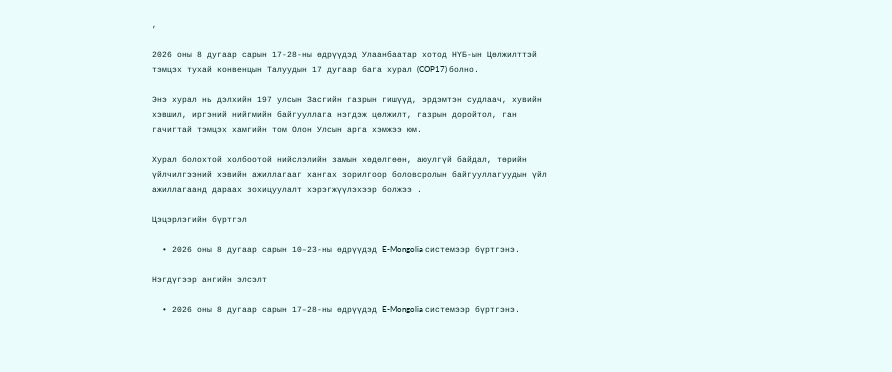,

2026 оны 8 дугаар сарын 17-28-ны өдрүүдэд Улаанбаатар хотод НҮБ-ын Цөлжилттэй тэмцэх тухай конвенцын Талуудын 17 дугаар бага хурал (COP17) болно.

Энэ хурал нь дэлхийн 197 улсын Засгийн газрын гишүүд, эрдэмтэн судлаач, хувийн хэвшил, иргэний нийгмийн байгууллага нэгдэж цөлжилт, газрын доройтол, ган гачигтай тэмцэх хамгийн том Олон Улсын арга хэмжээ юм.

Хурал болохтой холбоотой нийслэлийн замын хөдөлгөөн, аюулгүй байдал, төрийн үйлчилгээний хэвийн ажиллагааг хангах зорилгоор боловсролын байгууллагуудын үйл ажиллагаанд дараах зохицуулалт хэрэгжүүлэхээр болжээ .

Цэцэрлэгийн бүртгэл

  • 2026 оны 8 дугаар сарын 10–23-ны өдрүүдэд E-Mongolia системээр бүртгэнэ.

Нэгдүгээр ангийн элсэлт

  • 2026 оны 8 дугаар сарын 17–28-ны өдрүүдэд E-Mongolia системээр бүртгэнэ.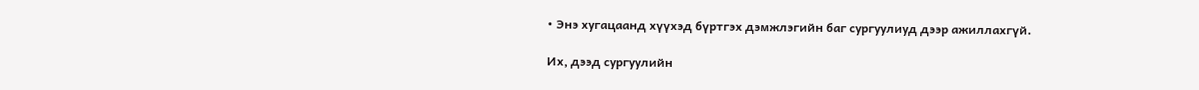• Энэ хугацаанд хүүхэд бүртгэх дэмжлэгийн баг сургуулиуд дээр ажиллахгүй.

Их, дээд сургуулийн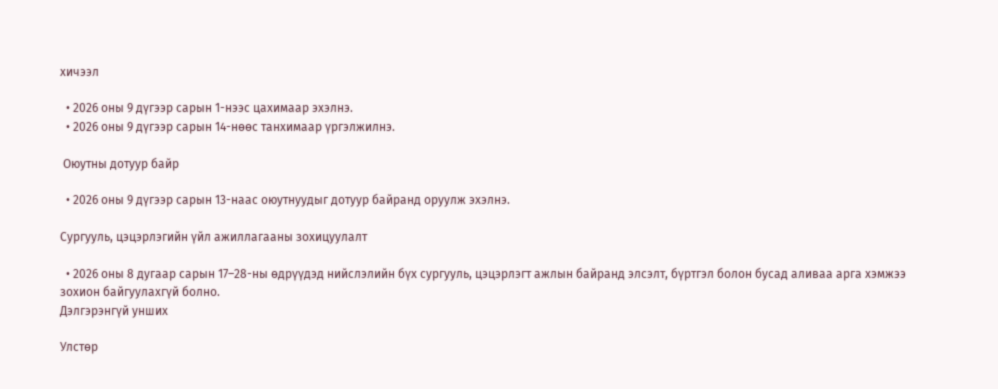хичээл

  • 2026 оны 9 дүгээр сарын 1-нээс цахимаар эхэлнэ.
  • 2026 оны 9 дүгээр сарын 14-нөөс танхимаар үргэлжилнэ.

 Оюутны дотуур байр

  • 2026 оны 9 дүгээр сарын 13-наас оюутнуудыг дотуур байранд оруулж эхэлнэ.

Сургууль, цэцэрлэгийн үйл ажиллагааны зохицуулалт

  • 2026 оны 8 дугаар сарын 17–28-ны өдрүүдэд нийслэлийн бүх сургууль, цэцэрлэгт ажлын байранд элсэлт, бүртгэл болон бусад аливаа арга хэмжээ зохион байгуулахгүй болно.
Дэлгэрэнгүй унших

Улстөр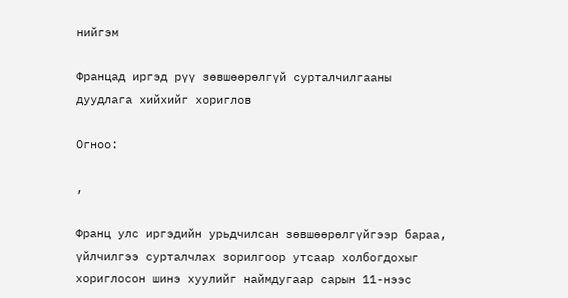нийгэм

Францад иргэд рүү зөвшөөрөлгүй сурталчилгааны дуудлага хийхийг хориглов

Огноо:

,

Франц улс иргэдийн урьдчилсан зөвшөөрөлгүйгээр бараа, үйлчилгээ сурталчлах зорилгоор утсаар холбогдохыг хориглосон шинэ хуулийг наймдугаар сарын 11-нээс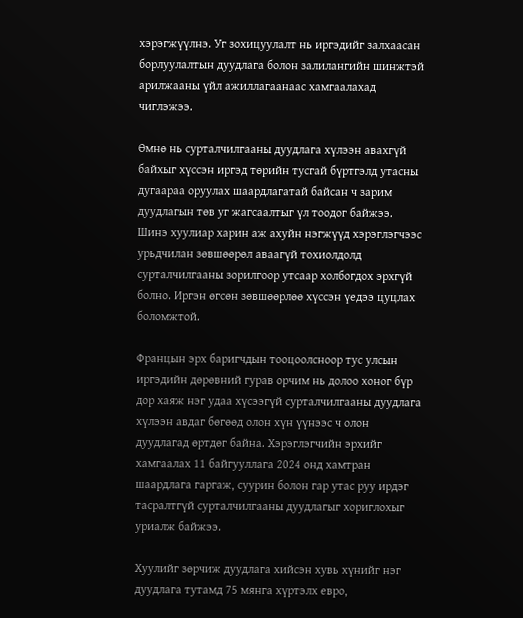хэрэгжүүлнэ. Уг зохицуулалт нь иргэдийг залхаасан борлуулалтын дуудлага болон залилангийн шинжтэй арилжааны үйл ажиллагаанаас хамгаалахад чиглэжээ.

Өмнө нь сурталчилгааны дуудлага хүлээн авахгүй байхыг хүссэн иргэд төрийн тусгай бүртгэлд утасны дугаараа оруулах шаардлагатай байсан ч зарим дуудлагын төв уг жагсаалтыг үл тоодог байжээ. Шинэ хуулиар харин аж ахуйн нэгжүүд хэрэглэгчээс урьдчилан зөвшөөрөл аваагүй тохиолдолд сурталчилгааны зорилгоор утсаар холбогдох эрхгүй болно. Иргэн өгсөн зөвшөөрлөө хүссэн үедээ цуцлах боломжтой.

Францын эрх баригчдын тооцоолсноор тус улсын иргэдийн дөрөвний гурав орчим нь долоо хоног бүр дор хаяж нэг удаа хүсээгүй сурталчилгааны дуудлага хүлээн авдаг бөгөөд олон хүн үүнээс ч олон дуудлагад өртдөг байна. Хэрэглэгчийн эрхийг хамгаалах 11 байгууллага 2024 онд хамтран шаардлага гаргаж, суурин болон гар утас руу ирдэг тасралтгүй сурталчилгааны дуудлагыг хориглохыг уриалж байжээ.

Хуулийг зөрчиж дуудлага хийсэн хувь хүнийг нэг дуудлага тутамд 75 мянга хүртэлх евро,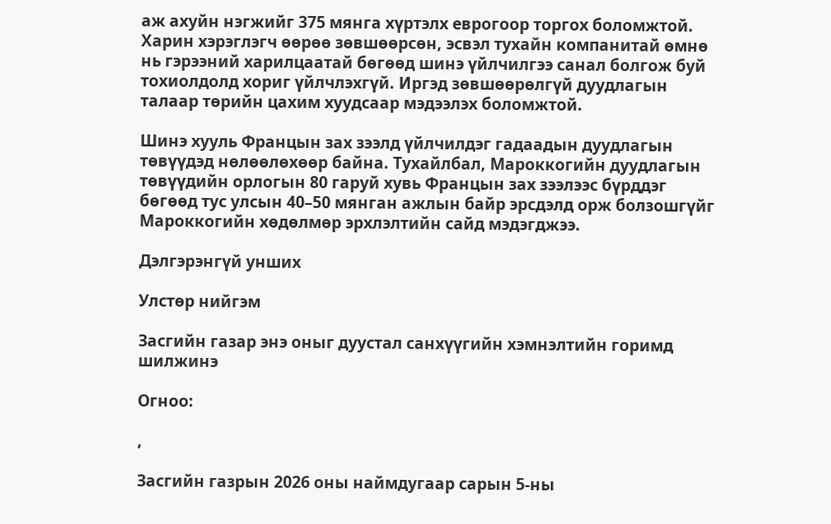аж ахуйн нэгжийг 375 мянга хүртэлх еврогоор торгох боломжтой. Харин хэрэглэгч өөрөө зөвшөөрсөн, эсвэл тухайн компанитай өмнө нь гэрээний харилцаатай бөгөөд шинэ үйлчилгээ санал болгож буй тохиолдолд хориг үйлчлэхгүй. Иргэд зөвшөөрөлгүй дуудлагын талаар төрийн цахим хуудсаар мэдээлэх боломжтой.

Шинэ хууль Францын зах зээлд үйлчилдэг гадаадын дуудлагын төвүүдэд нөлөөлөхөөр байна. Тухайлбал, Мароккогийн дуудлагын төвүүдийн орлогын 80 гаруй хувь Францын зах зээлээс бүрддэг бөгөөд тус улсын 40–50 мянган ажлын байр эрсдэлд орж болзошгүйг Мароккогийн хөдөлмөр эрхлэлтийн сайд мэдэгджээ.

Дэлгэрэнгүй унших

Улстөр нийгэм

Засгийн газар энэ оныг дуустал санхүүгийн хэмнэлтийн горимд шилжинэ

Огноо:

,

Засгийн газрын 2026 оны наймдугаар сарын 5-ны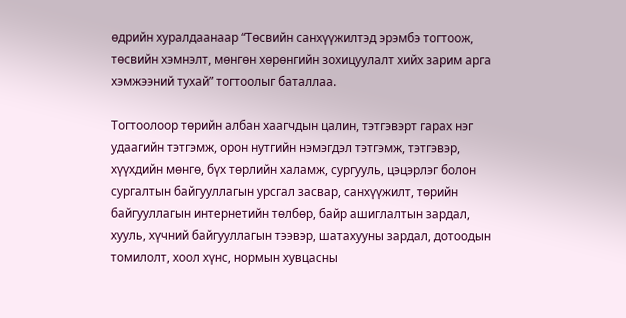өдрийн хуралдаанаар “Төсвийн санхүүжилтэд эрэмбэ тогтоож, төсвийн хэмнэлт, мөнгөн хөрөнгийн зохицуулалт хийх зарим арга хэмжээний тухай” тогтоолыг баталлаа.

Тогтоолоор төрийн албан хаагчдын цалин, тэтгэвэрт гарах нэг удаагийн тэтгэмж, орон нутгийн нэмэгдэл тэтгэмж, тэтгэвэр, хүүхдийн мөнгө, бүх төрлийн халамж, сургууль, цэцэрлэг болон сургалтын байгууллагын урсгал засвар, санхүүжилт, төрийн байгууллагын интернетийн төлбөр, байр ашиглалтын зардал, хууль, хүчний байгууллагын тээвэр, шатахууны зардал, дотоодын томилолт, хоол хүнс, нормын хувцасны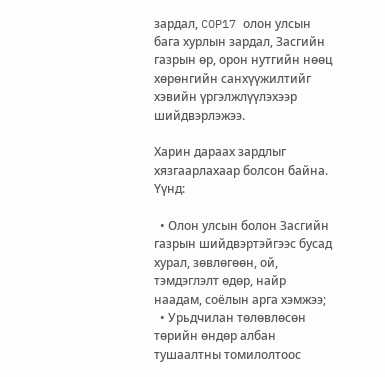зардал, COP17 олон улсын бага хурлын зардал, Засгийн газрын өр, орон нутгийн нөөц хөрөнгийн санхүүжилтийг хэвийн үргэлжлүүлэхээр шийдвэрлэжээ.

Харин дараах зардлыг хязгаарлахаар болсон байна. Үүнд:

  • Олон улсын болон Засгийн газрын шийдвэртэйгээс бусад хурал, зөвлөгөөн, ой, тэмдэглэлт өдөр, найр наадам, соёлын арга хэмжээ;
  • Урьдчилан төлөвлөсөн төрийн өндөр албан тушаалтны томилолтоос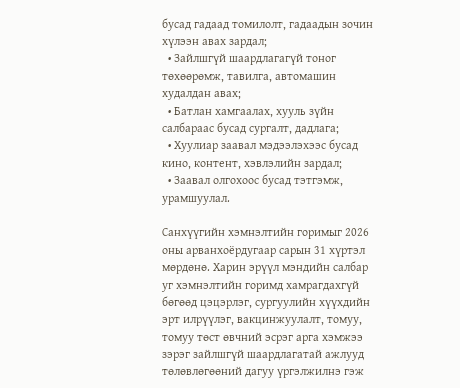бусад гадаад томилолт, гадаадын зочин хүлээн авах зардал;
  • Зайлшгүй шаардлагагүй тоног төхөөрөмж, тавилга, автомашин худалдан авах;
  • Батлан хамгаалах, хууль зүйн салбараас бусад сургалт, дадлага;
  • Хуулиар заавал мэдээлэхээс бусад кино, контент, хэвлэлийн зардал;
  • Заавал олгохоос бусад тэтгэмж, урамшуулал.

Санхүүгийн хэмнэлтийн горимыг 2026 оны арванхоёрдугаар сарын 31 хүртэл мөрдөнө. Харин эрүүл мэндийн салбар уг хэмнэлтийн горимд хамрагдахгүй бөгөөд цэцэрлэг, сургуулийн хүүхдийн эрт илрүүлэг, вакцинжуулалт, томуу, томуу төст өвчний эсрэг арга хэмжээ зэрэг зайлшгүй шаардлагатай ажлууд төлөвлөгөөний дагуу үргэлжилнэ гэж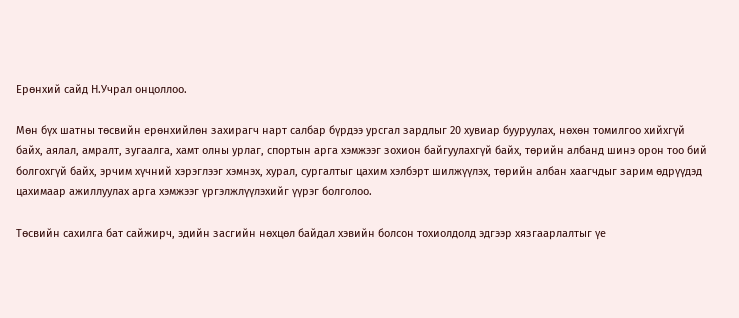Ерөнхий сайд Н.Учрал онцоллоо.

Мөн бүх шатны төсвийн ерөнхийлөн захирагч нарт салбар бүрдээ урсгал зардлыг 20 хувиар бууруулах, нөхөн томилгоо хийхгүй байх, аялал, амралт, зугаалга, хамт олны урлаг, спортын арга хэмжээг зохион байгуулахгүй байх, төрийн албанд шинэ орон тоо бий болгохгүй байх, эрчим хүчний хэрэглээг хэмнэх, хурал, сургалтыг цахим хэлбэрт шилжүүлэх, төрийн албан хаагчдыг зарим өдрүүдэд цахимаар ажиллуулах арга хэмжээг үргэлжлүүлэхийг үүрэг болголоо.

Төсвийн сахилга бат сайжирч, эдийн засгийн нөхцөл байдал хэвийн болсон тохиолдолд эдгээр хязгаарлалтыг үе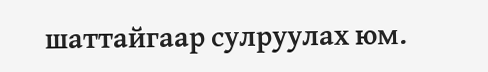шаттайгаар сулруулах юм.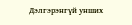Дэлгэрэнгүй унших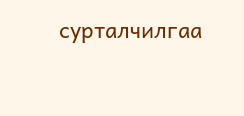сурталчилгаа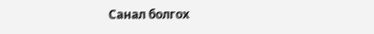Санал болгох